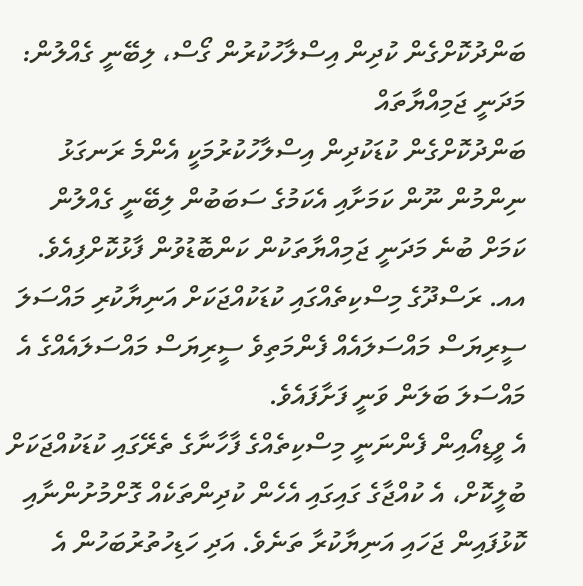ބަންދުކޮށްގެން ކުދިން އިސްލާހުކުރުން ގޯސް، ލިބޭނީ ގެއްލުން: މަދަނީ ޖަމިއްޔާތައް
ބަންދުކޮށްގެން ކުޑަކުދިން އިސްލާހުކުރުމަކީ އެންމެ ރަނގަޅު ނިންމުން ނޫން ކަމަށާއި އެކަމުގެ ސަބަބުން ލިބޭނީ ގެއްލުން ކަމަށް ބުނެ މަދަނީ ޖަމިއްޔާތަކުން ކަންބޮޑުވުން ފާޅުކޮށްފިއެވެ.
އއ. ރަސްދޫގެ މިސްކިތެއްގައި ކުޑަކުއްޖަކަށް އަނިޔާކުރި މައްސަލަ ސީރިޔަސް މައްސަލައެއް ފެންމަތިވެ ސީރިޔަސް މައްސަލައެއްގެ އެ މައްސަލަ ބަލަން ވަނީ ފަށާފައެވެ.
އެ ވީޑިއޯއިން ފެންނަނީ މިސްކިތެއްގެ ފާހާނާގެ ތެރޭގައި ކުޑަކުއްޖަކަށް ބުލީކޮށް، އެ ކުއްޖާގެ ގައިގައި އެހެން ކުދިންތަކެއް ގޮށްމުށުންނާއި ކޮޅުފައިން ޖަހައި އަނިޔާކުރާ ތަނެވެ. އަދި ހަޑިހުތުރުބަހުން އެ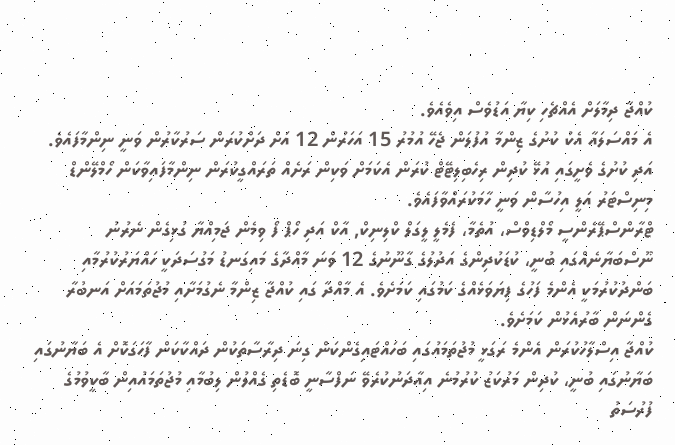ކުއްޖާ ދިމާލަށް އެއްޗެހި ކިޔާ އަޑުވެސް އިވެއެވެ.
އެ މައްސަލައާ އެކު ކުށުގެ ޒިންމާ އުފުލަން ޖެހޭ އުމުރު 15 އަހަރުން 12 އަށް ދަށްކުރަން ސަރުކާރުން ވަނީ ނިންމާފައެވެ. އަދި ކުށުގެ ވެށީގައި އުޅޭ ކުދިން ރިހެބިލިޓޭޓް ކުރަން އެކަމަށް ވަކިން ރަށެއް ތަރައްގީކުރަން ނިންމާފައިވާކަން ހޯމްލޭންޑް މިނިސްޓަރު އަލީ އިހުސާން ވަނީ ހާމަކުރައްވާފައެވެ.
ޓްރާންސްޕޭރެންސީ މޯލްޑިވްސް، އުތެމާ، ފެމެލީ ލީގަލް ކްލިނިކް, އާކް އަދި ހޯޕް ފޯ ވިމެން ޖަމިއްޔާ ގުޅިގެން ނެރުނު ނޫސްބަޔާނެއްގައި ބުނީ، ކުޑަކުދިންގެ އަދުލުގެ ގާނޫނުގެ 12 ވަނަ މާއްދާގެ މައިގަނޑު މަގުސަދަކީ ހައްޔަރުކުރުމާއި ބަންދުކުރުމަކީ އެންމެ ފަހުގެ ފިޔަވަޅެއްގެ ކަމުގައި ކަމަށެވެ. އެ މާއްދާ ގައި ކުއްޖާ ޒިންމާ ނެގުމަށާއި މުޖުތަމައަށް އަނބުރާ ގެންނަން ބާރުއެޅުން ކަމަށެވެ.
ކުއްޖާ އިސްލާހުކުރަން އެންމެ ރަގަޅީ މުޖުތަމައުގައި ބަހައްޓައިގެންކަން ގިނަ ދިރާސާތަކުން ދައްކާކަން ފާހަގަކޮށް އެ ބަޔާނުގައި ބަޔާނުގައި ބުނީ، ކުދިން މަރުކަޒު ކުރުމުނެ އިއާދަނުކުރެވޭ ނަފްސާނީ ބޮޑެތި ގެއްލުން ލިބުމާއި މުޖުތަމައުއިން ބާކީވުމުގެ ފުރުސަތު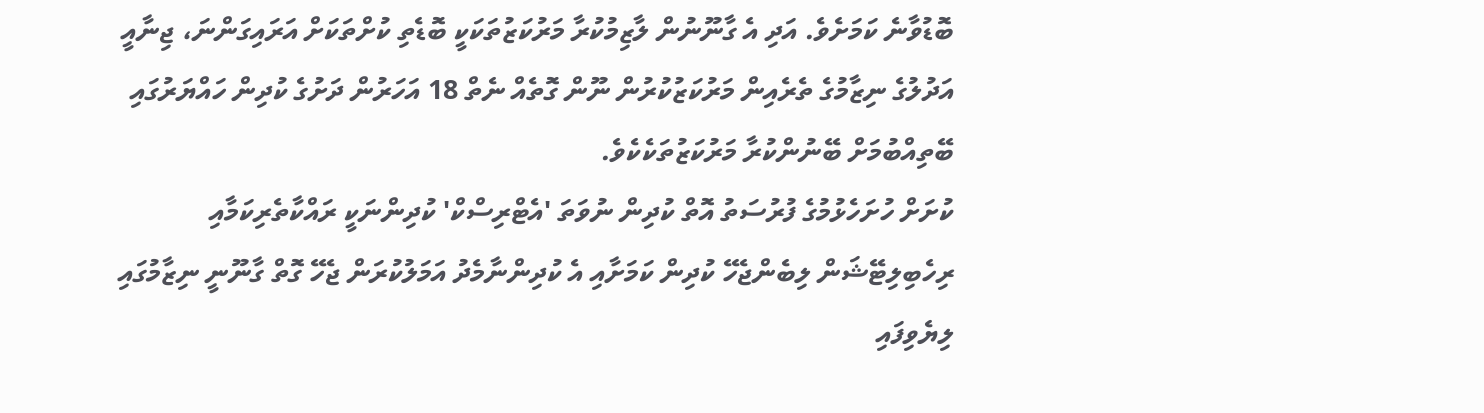ބޮޑުވާނެ ކަމަށެވެ. އަދި އެ ގާނޫނުން ލާޒިމުކުރާ މަރުކަޒުތަކަކީ ބޮޑެތި ކުށްތަކަށް އަރައިގަންނަ، ޖިނާއީ އަދުލުގެ ނިޒާމުގެ ތެރެއިން މަރުކަޒުކުރުން ނޫން ގޮތެއް ނެތް 18 އަހަރުން ދަށުގެ ކުދިން ހައްޔަރުގައި ބޭތިއްބުމަށް ބޭނުންކުރާ މަރުކަޒުތަކެކެވެ.
ކުށަށް ހުށަހެޅުމުގެ ފުރުސަތު އޮތް ކުދިން ނުވަތަ 'އެޓްރިސްކް' ކުދިންނަކީ ރައްކާތެރިކަމާއި ރިހެބިލިޓޭޝަން ލިބެންޖެހޭ ކުދިން ކަމަށާއި އެ ކުދިންނާމެދު އަމަލުކުރަން ޖެހޭ ގޮތް ގާނޫނީ ނިޒާމުގައި ލިޔެވިފައި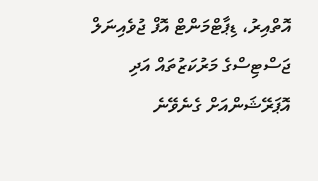އޮތްއިރު، ޑިޕާޓްމަންޓް އޮފް ޖުވެއިނަލް ޖަސްޓިސްގެ މަރުކަޒުތައް އަދި އޮޕަރޭޝަންއަށް ގެނެވޭނެ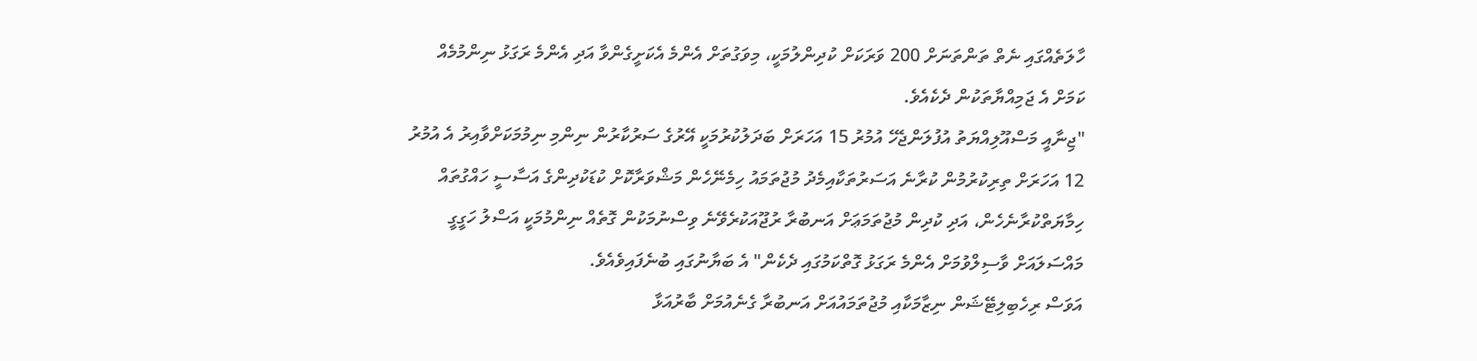ހާލަތެއްގައި ނެތް ތަންތަނަށް 200 ވަރަކަށް ކުދިންލުމަކީ، މިވަގުތަށް އެންމެ އެކަށީގެންވާ އަދި އެންމެ ރަގަޅު ނިންމުމެއް ކަމަށް އެ ޖަމިއްޔާތަކުން ދެކެއެވެ.
"ޖިނާއީ މަސްއޫލިއްޔަތު އުފުލަންޖެހޭ އުމުރު 15 އަހަރަށް ބަދަލުކުރުމަކީ އޭރުގެ ސަރުކާރުން ނިންމި ނިމުމަކަށްވާއިރު އެ އުމުރު 12 އަހަރަށް ތިރިކުރުމުން ކުރާނެ އަސަރުތަކާއިމެދު މުޖުތަމައު ހިމެނޭހެން މަޝްވަރާކޮށް ކުޑަކުދިންގެ އަސާސީ ހައްގުތައް ހިމާޔަތްކުރާނެހެން، އަދި ކުދިން މުޖުތަމަޢަށް އަނބުރާ ރުޖޫއަކުރެވޭނެ ވިސްނުމަކުން ގޮތެއް ނިންމުމަކީ އަސްލު ހަގީގީ މައްސަލައަށް ވާސިލްވުމަށް އެންމެ ރަގަޅު ގޮތްކަމުގައި ދެކެން" އެ ބަޔާނުގައި ބުނެފައިވެއެވެ.
އަވަސް ރިހެބިލިޓޭޝަން ނިޒާމަކާއި މުޖުތަމައުއަށް އަނބުރާ ގެނެއުމަށް ބާރުއަޅާ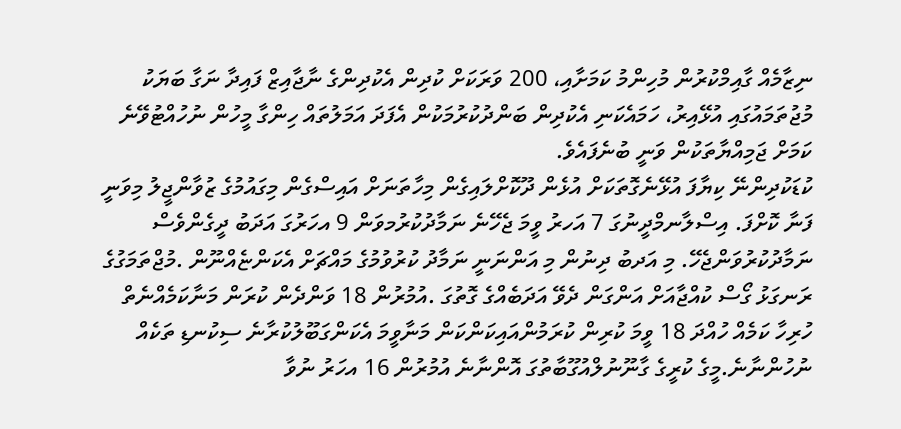ނިޒާމެއް ގާއިމްކުރުން މުހިންމު ކަމަށާއި، 200 ވަރަކަށް ކުދިން އެކުދިންގެ ނާޖާއިޒް ފައިދާ ނަގާ ބަޔަކު މުޖުތަމައުގައި އުޅޭއިރު، ހަމައެކަނި އެކުދިން ބަންދުކުރުމަކުން އެފަދަ އަމަލުތައް ހިންގާ މީހުން ނުހުއްޓުވޭނެ ކަމަށް ޖަމިއްޔާތަކުން ވަނީ ބުނެފައެވެ.
ކުޑަކުދިންނޭ ކިޔާފަ އުޅޭނެގޮތަކަށް އުޅެން ދޫކޮށްލައިގެން މިހާތަނަށް އައިސްގެން މިގައުމުގެ ޒުވާންޖީލު މިވަނީ ފަނާ ކޮށްފަ. އިސްލާނމްދީނުގަ 7 އަހރު ވީމަ ޖެހޭނެ ނަމާދުކުރުމވަން 9 އހަރުގަ އަދަބު ދީގެންވެސް ނަމާދުކުރުވަންޖެހޭ. މި އަދބު ދިނުން މި އަންނަނީ ނަމާދު ކުރުވުމުގެ މައްޗަށް އެކަންޏެއްނޫން .މުޖްތަމަގުގެ ރަނގަޅު ގޯސް ކުއްޖާއަށް އަންގަން ދެވޭ އަދަބެއްގެ ގޮތުގަ .އުމުރުން 18 ވަންދެން ކުރަން މަނާކަމެއްނެތް ހުރިހާ ކަމެއް ހުއްދަ 18 ވީމަ ކުރިން ކުރަމުންއައިކަންކަން މަނާވީމަ އެކަންގަބޫލުކުރާނެ ސިކުނޑި ތަކެއް ނުހުންނާނެ.މީގެ ކުރީގެ ގާނޫނުލްއުގޫބާތުގަ އޮންނާނެ އުމުރުން 16 އހަރު ނުވާ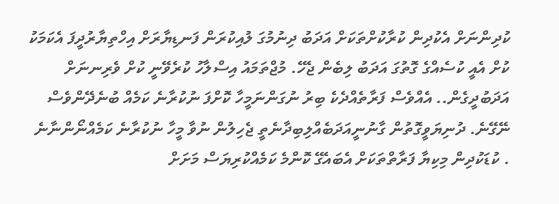ކުދިންނަށް އެކުދިން ކުރާކުށްތަކަށް އަދަބު ދިނުމުގަ ލުއިކުރަން ފަނޑިޔާރަށް އިހްތިޔާރުދީފަ އެކަމަކު ކުށް އެއީ ކުސެއްގެ ގޮތުގަ އަދަބު ލިބެން ޖެހޭ. މުޖްތަމައު އިސްލާހު ކުރެވޭނީ ކުށް ވެރިނނަށް އަދަބުދީގެން.. އެއްވެސް ފަރާތެއްދެކެ ބިރު ނުގަންނަމީހާ ކޮށްފަ ނުކުރާނެ ކަމެއް ބުނެދޭންވެސް ނޭގޭނެ. ދުނިޔަވީގޮތުން ގާނުނީއަދަބެއްލިބިދާނެތީ ޖެހިލުން ނުވާ މީހާ ނުކުރާނެ ކަމެއްނޯންނާނެ . ކުޑަކުދިން މިކިޔާ ފަރާތްތަކަށް އެބައެގޭ ކޮންމެ ކަމެއްކުރިޔަސް މަށަށް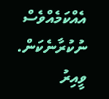އެއްކަމެއްވެސް ނުކުރާނެކަން. ވީއިރު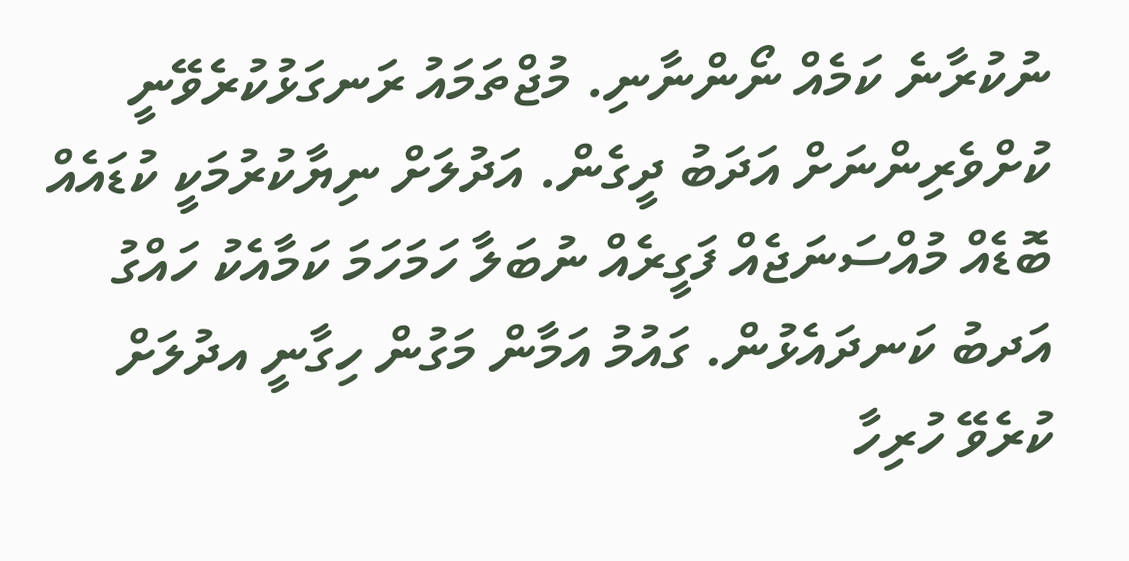ނުކުރާނެ ކަމެއް ނޯންނާނި. މުޖްތަމައު ރަނގަޅުކުރެވޭނީ ކުށްވެރިންނަށް އަދަބު ދީގެން. އަދުލަށް ނިޔާކުރުމަކީ ކުޑައެއް ބޮޑެއް މުއްސަނަޖެއް ފަގީރެއް ނުބަލާ ހަމަހަމަ ކަމާއެކު ހައްގު އަދބު ކަނދައެޅުން. ގައުމު އަމާން މަގުން ހިގާނީ އދުލަށް ކުރެވޭ ހުރިހާ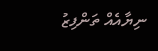ނިޔާއެއް ތަންފިޒު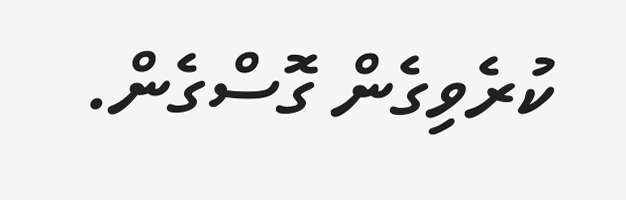ކުރެވިގެން ގޮސްގެން.